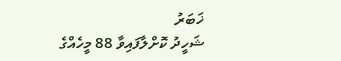ޚަބަރު
ޝަހީދު ކޮށްލާފައިވާ 88 މީހެއްގެ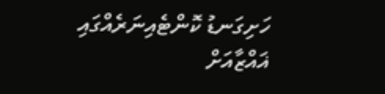ހަށިގަނޑު ކޮންޓެއިނަރެއްގައި ޣައްޒާއަށް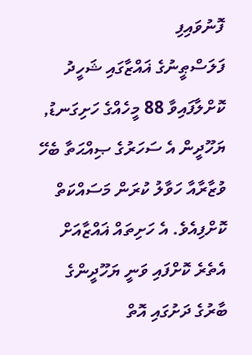ފޮނުވައިފި
ފަލަސްޠީނުގެ ޣައްޒާގައި ޝަހީދު ކޮށްލާފައިވާ 88 މީހެއްގެ ހަށިގަނޑު, ޔަހޫދީން އެ ސަހަރުގެ ޞިއްޙަތާ ބެހޭ ވުޒާރާއާ ހަވާލު ކުރަން މަސައްކަތް ކޮށްފިއެވެ. އެ ހަށިތައް ޣައްޒާއަށް އެތެރެ ކޮށްފައި ވަނީ ޔަހޫދީންގެ ބާރުގެ ދަށުގައި އޮތް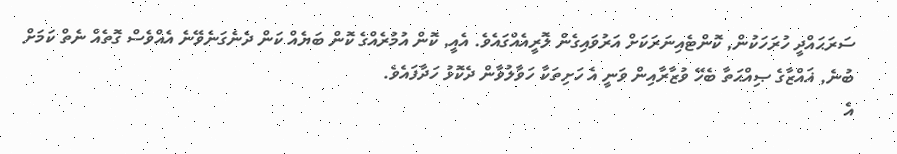ސަރަޙައްދީ ހުރަހަކުން, ކޮންޓެއިނަރަކަށް އަރުވައިގެން ލޮރީއެއްގައެވެ. އެއީ, ކޮން އުމުރެއްގެ ކޮން ބަޔެއް ކަން ދެނެގަނެވޭނެ އެއްވެސް ގޮތެއް ނެތް ކަމަށް ބުނެ, ޣައްޒާގެ ޞިއްޙަތާ ބެހޭ ވުޒާރާއިން ވަނީ އެ ހަށިތަކާ ހަވާލުވާން ދެކޮޅު ހަދާފައެވެ.
އެ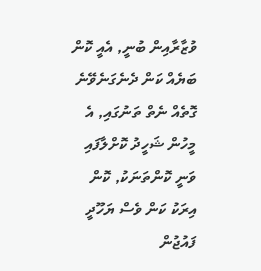ވުޒާރާއިން ބުނީ, އެއީ ކޮން ބަޔެއް ކަން ދެނެގަނެވޭނެ ގޮތެއް ނެތް ތަނުގައި, އެ މީހުން ޝަހީދު ކޮށްލާފައި ވަނީ ކޮންތަނަކު, ކޮން އިރަކު ކަން ވެސް ޔަހޫދީ ފައުޖުން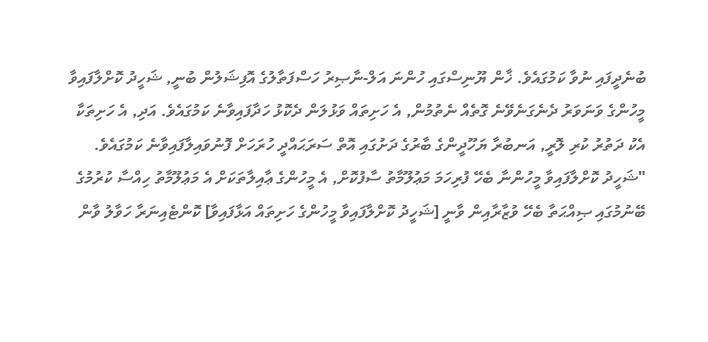ބުނެދީފައި ނުވާ ކަމުގައެވެ. ޚާން ޔޫނިސްގައި ހުންނަ އަލް-ނާޞިރު ހަސްފަތާލުގެ އޮފިޝަލުން ބުނީ, ޝަހީދު ކޮށްލާފައިވާ މީހުންގެ ވަނަވަރު ދެނެގަނެވޭނެ ގޮތެއް ނެތުމުން, އެ ހަށިތައް ވަޅުލަން ދެކޮޅު ހަދާފައިވާނެ ކަމުގައެވެ. އަދި, އެ ހަށިތަކާ އެކު ދަތުރު ކުރި ލޮރީ, އަނބުރާ ޔަހޫދީންގެ ބާރުގެ ދަށުގައި އޮތް ސަރަޙައްދީ ހުރަހަށް ފޮނުވައިލާފައިވާނެ ކަމުގައެވެ.
"ޝަހީދު ކޮށްލާފައިވާ މީހުންނާ ބެހޭ ފުރިހަމަ މަޢުލޫމާތު ސާފުކޮށް, އެ މީހުންގެ ޢާއިލާތަކަށް އެ މަޢުލޫމާތު ހިއްސާ ކުރުމުގެ ބޭނުމުގައި ޞިއްޙަތާ ބެހޭ ވުޒާރާއިން ވާނީ [ޝަހީދު ކޮށްލާފައިވާ މީހުންގެ ހަށިތައް އަޅާފައިވާ] ކޮންޓެއިނަރާ ހަވާލު ވާން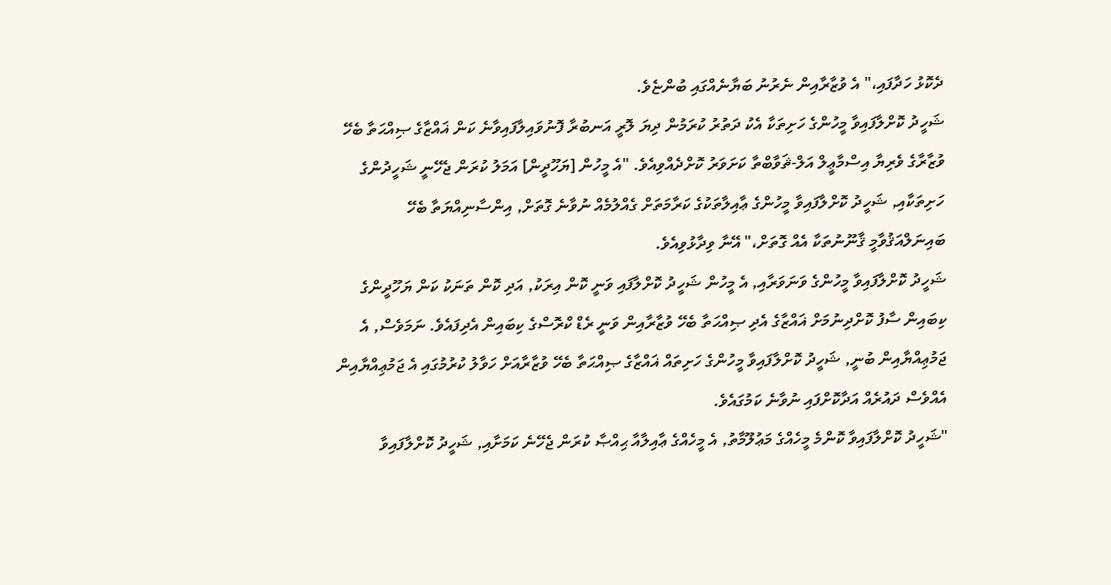ދެކޮޅު ހަދާފައި،" އެ ވުޒާރާއިން ނެރުނު ބަޔާނެއްގައި ބުންޏެވެ.
ޝަހީދު ކޮށްލާފައިވާ މީހުންގެ ހަށިތަކާ އެކު ދަތުރު ކުރަމުން ދިޔަ ލޮރީ އަނބުރާ ފޮނުވައިލާފައިވާނެ ކަން ޣައްޒާގެ ޞިއްޙަތާ ބެހޭ ވުޒާރާގެ ވެރިޔާ އިސްމާޢީލް އަލް-ޘަވާބްތާ ކަށަވަރު ކޮށްދެއްވިއެވެ. "އެ މީހުން [ޔަހޫދީން] އަމަލު ކުރަން ޖެހޭނީ ޝަހީދުންގެ ހަށިތަކާއި, ޝަހީދު ކޮށްލާފައިވާ މީހުންގެ ޢާއިލާތަކުގެ ކަރާމަތަށް ގެއްލުމެއް ނުވާނެ ގޮތަށް, އިންސާނިއްޔަތާ ބެހޭ ބައިނަލްއަޤުވާމީ ޤާނޫނުތަކާ އެއް ގޮތަށް،" އޭނާ ވިދާޅުވިއެވެ.
ޝަހީދު ކޮށްލާފައިވާ މީހުންގެ ވަނަވަރާއި, އެ މީހުން ޝަހީދު ކޮށްލާފައި ވަނީ ކޮން އިރަކު, އަދި ކޮން ތަނަކު ކަން ޔަހޫދީންގެ ކިބައިން ސާފު ކޮށްދިނުމަށް ޣައްޒާގެ އެދި ޞިއްޙަތާ ބެހޭ ވުޒާރާއިން ވަނީ ރެޑް ކްރޮސްގެ ކިބައިން އެދިފައެވެ. ނަމަވެސް, އެ ޖަމުޢިއްޔާއިން ބުނީ, ޝަހީދު ކޮށްލާފައިވާ މީހުންގެ ހަށިތައް ޣައްޒާގެ ޞިއްޙަތާ ބެހޭ ވުޒާރާއަށް ހަވާލު ކުރުމުގައި އެ ޖަމުޢިއްޔާއިން އެއްވެސް ދައުރެއް އަދާކޮށްފައި ނުވާނެ ކަމުގައެވެ.
"ޝަހީދު ކޮށްލާފައިވާ ކޮންމެ މީހެއްގެ މަޢުލޫމާތު, އެ މީހެއްގެ ޢާއިލާއާ ޙިއްޞާ ކުރަން ޖެހޭނެ ކަމަށާއި, ޝަހީދު ކޮށްލާފައިވާ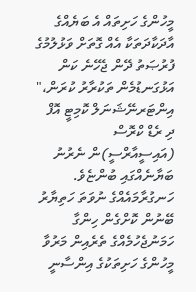މީހުންގެ ހަށިތައް އެ ބަޔެއްގެ އާދަކާދަތަކާ އެއް ގޮތަށް ވަޅުލުމުގެ ފުރުޞަތު ދޭން ޖެހޭނެ ކަން އަޅުގަނޑުމެން ތަކުރާރު ކުރަން،" އިންޓަރނޭޝަނަލް ކޮމިޓީ އޮފް ދި ރެޑް ކްރޮސް (އައިސީއާރްސީ)ން ނެރުނު ބަޔާނެއްގައި ބުންޏެވެ.
ހަނގުރާމައެއްގެ ނުވަތަ ހަތިޔާރު ބޭނުން ކޮށްގެން ހިންގާ ހަމަނުޖެހުމެއްގެ ތެރެއިން މަރުވާ މީހުންގެ ހަށިތަކުގެ އިންސާނީ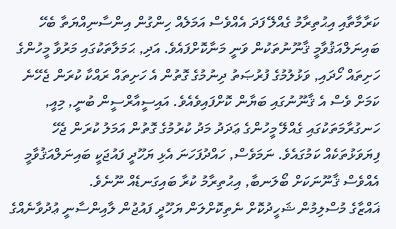ކަރާމާތާއި އިޙުތިރާމު ގެއްލޭ ފަދަ އެއްވެސް އަމަލެއް ހިންގުން އިންސާނިއްޔަތާ ބެހޭ ބައިނަލްއަޤުވާމީ ޤާނޫނުތަކުން ވަނީ މަނާކޮށްފައެވެ. އަދި, ޙަމަލާތަކުގައި މަރުވާ މީހުންގެ ހަށިތައް ހޯދައި, ވަޅުލުމުގެ ފުރުޞަތު ދިނުމުގެ ގޮތުން އެ ހަށިތައް ރައްކާ ކުރަން ޖެހޭނެ ކަމަށް ވެސް އެ ޤާނޫނުގައި ބަޔާން ކޮށްފައިވެއެވެ. އައިސީއާރްސީން ބުނީ, މިއީ, ހަނގުރާމަތަކުގައި ގެއްލޭ މީހުންގެ ޢަދަދު މަދު ކުރުމުގެ ގޮތުން އަމަލު ކުރަން ޖެހޭ ފިޔަވަޅުތަކެއް ކަމުގައެވެ. ނަމަވެސް, ހައްދުފަހަނަ އެޅި ޔަހޫދީ ފައުޖަކީ ބައިނަލްއަޤުވާމީ އެއްވެސް ޤާނޫނަކަށް ބޯލަނބާ, އިޙުތިރާމު ކުރާ ބައިގަނޑެއް ނޫނެވެ.
ޣައްޒާގެ މުސްލިމުން ޝަހީދުކޮށް ނެތިކޮށްލަން ޔަހޫދީ ފައުޖުން ލާއިންސާނީ ޢުދުވާނެއްގެ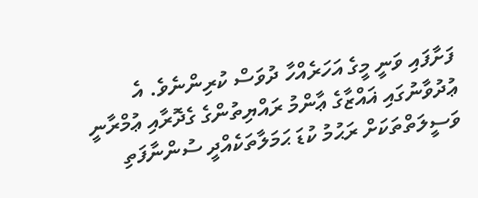ފަށާފައި ވަނީ މީގެ އަހަރެއްހާ ދުވަސް ކުރިންނެވެ. އެ ޢުދުވާނުގައި ޣައްޒާގެ ޢާންމު ރައްޔިތުންގެ ގެދޮރާއި ޢުމްރާނީ ވަސީލަތްތަކަށް ރަޙުމު ކުޑަ ޙަމަލާތަކެއްދީ ސުންނާފަތި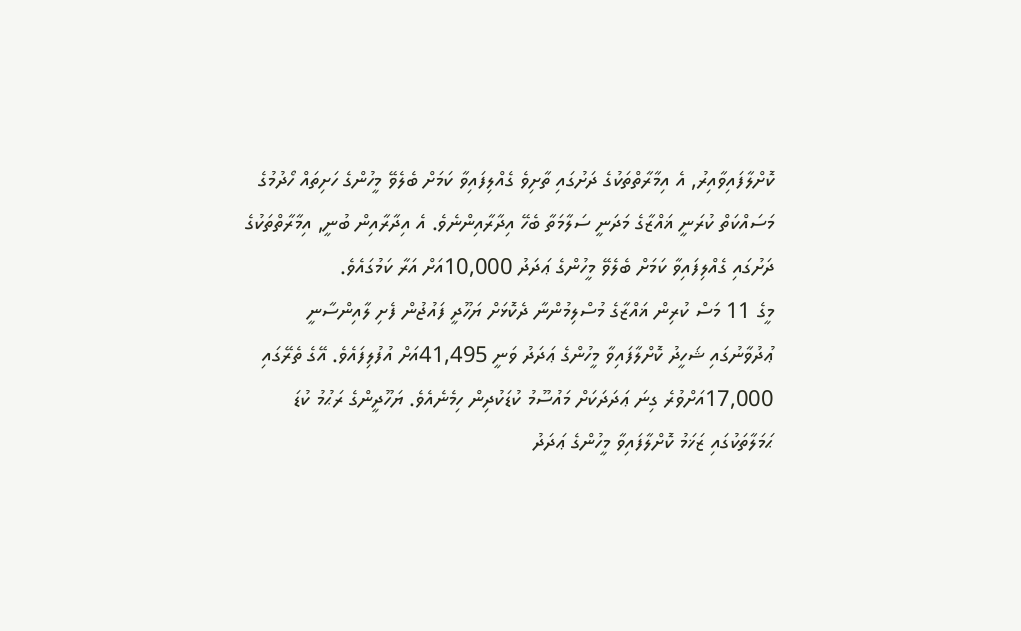ކޮށްލާފައިވާއިރު, އެ އިމާރާތްތަކުގެ ދަށުގައި ތާށިވެ ގެއްލިފައިވާ ކަމަށް ބެލެވޭ މީހުންގެ ހަށިތައް ހޯދުމުގެ މަސައްކަތް ކުރަނީ ޣައްޒާގެ މަދަނީ ސަލާމަތާ ބެހޭ އިދާރާއިންނެވެ. އެ އިދާރާއިން ބުނީ, އިމާރާތްތަކުގެ ދަށުގައި ގެއްލިފައިވާ ކަމަށް ބެލެވޭ މީހުންގެ ޢަދަދު 10,000އަށް އަރާ ކަމުގައެވެ.
މީގެ 11 މަސް ކުރިން ޣައްޒާގެ މުސްލިމުންނާ ދެކޮޅަށް ޔަހޫދީ ފައުޖުން ފެށި ލާއިންސާނީ ޢުދުވާނުގައި ޝަހީދު ކޮށްލާފައިވާ މީހުންގެ ޢަދަދު ވަނީ 41,495އަށް އުފުލިފައެވެ. އޭގެ ތެރޭގައި 17,000އަށްވުރެ ގިނަ ޢަދަދަކަށް މައުސޫމު ކުޑަކުދިން ހިމެނެއެވެ. ޔަހޫދީންގެ ރަޙުމު ކުޑަ ޙަމަލާތަކުގައި ޒަޚަމު ކޮށްލާފައިވާ މީހުންގެ ޢަދަދު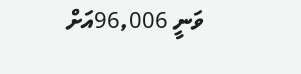ވަނީ 96,006އަށް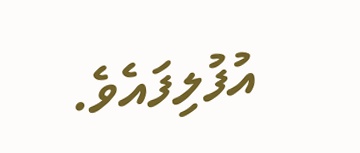އުފުލިފައެވެ.